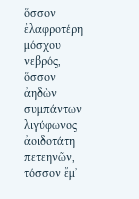ὅσσον ἐλαφροτέρη μόσχου νεβρός, ὅσσον ἀηδὼν συμπάντων λιγύφωνος ἀοιδοτάτη πετεηνῶν, τόσσον ἔμʼ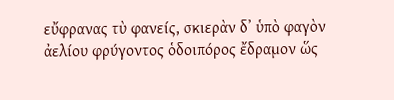εὔφρανας τὺ φανείς, σκιερὰν δʼ ὑπὸ φαγὸν ἀελίου φρύγοντος ὁδοιπόρος ἔδραμον ὥς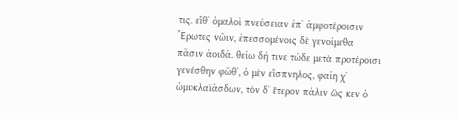τις. εἴθʼ ὁμαλοὶ πνεύσειαν ἐπʼ ἀμφοτέροισιν Ἔρωτες νῶιν, ἐπεσσομένοις δὲ γενοίμεθα πᾶσιν ἀοιδά. θείω δή τινε τώδε μετὰ προτέροισι γενέσθην φῶθʼ, ὁ μὲν εἴσπνηλος, φαίη χʼ ὡμυκλαϊάσδων, τὸν δʼ ἕτερον πάλιν ὥς κεν ὁ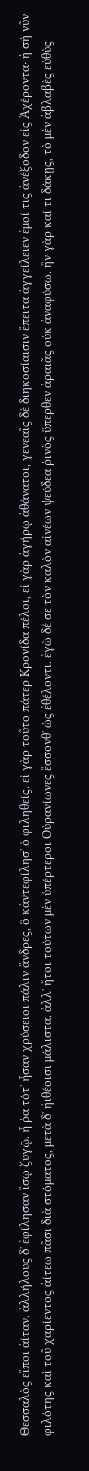Θεσσαλὸς εἴποι ἀίταν. ἀλλήλους δʼ ἐφίλησαν ἴσῳ ζυγῷ. ἦ ῥα τότʼ ἦσαν χρύσειοι πάλιν ἄνδρες, ὃ κἀντεφίλησʼ ὁ φιληθείς. εἰ γὰρ τοῦτο πάτερ Κρονίδα πέλοι, εἰ γὰρ ἀγήρῳ ἀθάνατοι, γενεαῖς δὲ διηκοσίαισιν ἔπειτα ἀγγείλειεν ἐμοί τις ἀνέξοδον εἰς Ἀχέροντα· ἡ σὴ νῦν φιλότης καὶ τοῦ χαρίεντος ἀίτεω πᾶσι διὰ στόματος, μετὰ δʼ ἠιθέοισι μάλιστα. ἀλλʼ ἤτοι τούτων μὲν ὑπέρτεροι Οὐρανίωνες ἔσσονθʼ ὡς ἐθέλοντι. ἐγὼ δέ σε τὸν καλὸν αἰνέων ψεύδεα ῥινὸς ὕπερθεν ἀραιᾶς οὐκ ἀναφύσω. ἢν γὰρ καί τι δάκῃς, τὸ μὲν ἀβλαβὲς εὐθὺς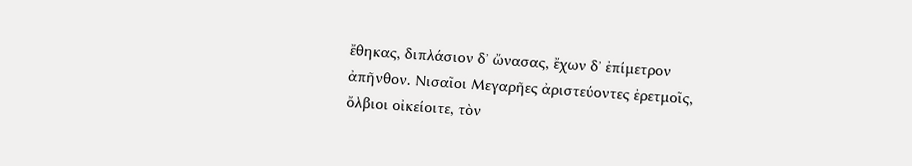ἔθηκας, διπλάσιον δʼ ὤνασας, ἔχων δʼ ἐπίμετρον ἀπῆνθον. Νισαῖοι Μεγαρῆες ἀριστεύοντες ἐρετμοῖς, ὄλβιοι οἰκείοιτε, τὸν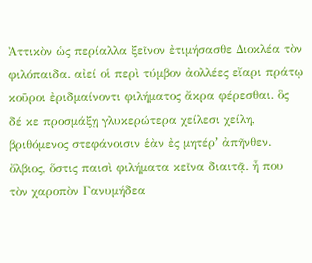Ἀττικὸν ὡς περίαλλα ξεῖνον ἐτιμήσασθε Διοκλέα τὸν φιλόπαιδα. αἰεί οἱ περὶ τύμβον ἀολλέες εἴαρι πράτῳ κοῦροι ἐριδμαίνοντι φιλήματος ἄκρα φέρεσθαι. ὃς δέ κε προσμάξῃ γλυκερώτερα χείλεσι χείλη, βριθόμενος στεφάνοισιν ἑὰν ἐς μητέρʼ ἀπῆνθεν. ὄλβιος, ὅστις παισὶ φιλήματα κεῖνα διαιτᾷ. ἦ που τὸν χαροπὸν Γανυμήδεα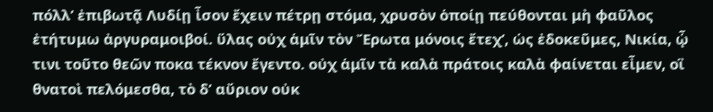πόλλʼ ἐπιβωτᾷ Λυδίῃ ἶσον ἔχειν πέτρῃ στόμα, χρυσὸν ὁποίῃ πεύθονται μὴ φαῦλος ἐτήτυμω ἀργυραμοιβοί. ὕλας οὐχ ἁμῖν τὸν Ἔρωτα μόνοις ἔτεχʼ, ὡς ἐδοκεῦμες, Νικία, ᾧ τινι τοῦτο θεῶν ποκα τέκνον ἔγεντο. οὐχ ἁμῖν τὰ καλὰ πράτοις καλὰ φαίνεται εἶμεν, οἳ θνατοὶ πελόμεσθα, τὸ δʼ αὔριον οὐκ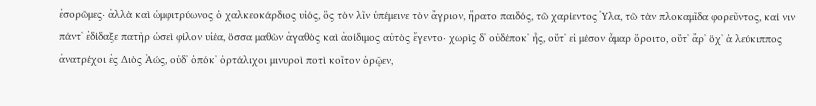ἐσορῶμες· ἀλλὰ καὶ ὡμφιτρύωνος ὁ χαλκεοκάρδιος υἱός, ὃς τὸν λῖν ὑπέμεινε τὸν ἄγριον, ἤρατο παιδός, τῶ χαρίεντος Ὑλα, τῶ τὰν πλοκαμῖδα φορεῦντος, καί νιν πάντʼ ἐδίδαξε πατὴρ ὡσεὶ φίλον υἱέα, ὅσσα μαθὼν ἀγαθὸς καὶ ἀοίδιμος αὐτὸς ἔγεντο· χωρὶς δʼ οὐδέποκʼ ἦς, οὔτʼ εἰ μέσον ἆμαρ ὄροιτο, οὔτʼ ἄρʼ ὅχʼ ἁ λεύκιππος ἀνατρέχοι ἐς Διὸς Ἀώς, οὐδʼ ὁπόκʼ ὀρτάλιχοι μινυροὶ ποτὶ κοῖτον ὁρῷεν,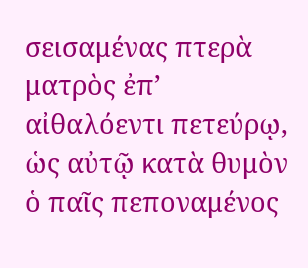σεισαμένας πτερὰ ματρὸς ἐπʼ αἰθαλόεντι πετεύρῳ, ὡς αὐτῷ κατὰ θυμὸν ὁ παῖς πεποναμένος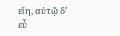εἴη, αὐτῷ δʼ εὖ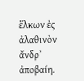ἕλκων ἐς ἀλαθινὸν ἄνδρʼ ἀποβαίη.